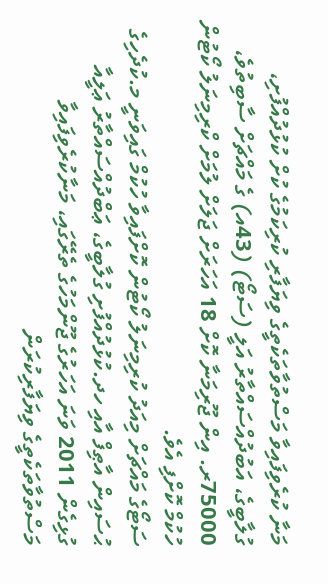މަނާ ކުރެވިފައިވާ މަސްތުވާތަކެތީގެ ވިޔަފާރި ކުރިކަމުގެ ކުށް ކުޅުދުއްފުށި، ގުލާބީގެ، އަބުދުއްސައްތާރު އަލީ (ސަޓޯ) (43އ) ގެ މައްޗަށް ސާބިތުވެ، 75000ރ. އިން ޖޫރިމަނާ ކޮށް 18 އަހަރަށް ޖަލަށް ލުމަށް ކްރިމިނަލު ކޯޓުން ހުކުމް ކޮށްފި އެވެ.
ސަޓޯގެ މައްޗަށް މިއަދު ކުރިމިނަލު ކޯޓުން ކޮށްފައިވާ ހުކުމް ގައިވަނީ މ.ކުދެހިގެ ޙުސައިން އާޠިފް އާއި ހދ.ކުޅުދުއްފުށި ގުލާބީގެ، ޢަބްދުއްސައްތާރު ޢަލީއާ ގުޅިގެން 2011 ވަނަ އަހަރުގެ ޖޫންމަހުގެ ތެރޭގައި، މަނާކުރެވިފައިވާ މަސްތުވާތަކެތީގެ ވިޔަފާރިކުރަން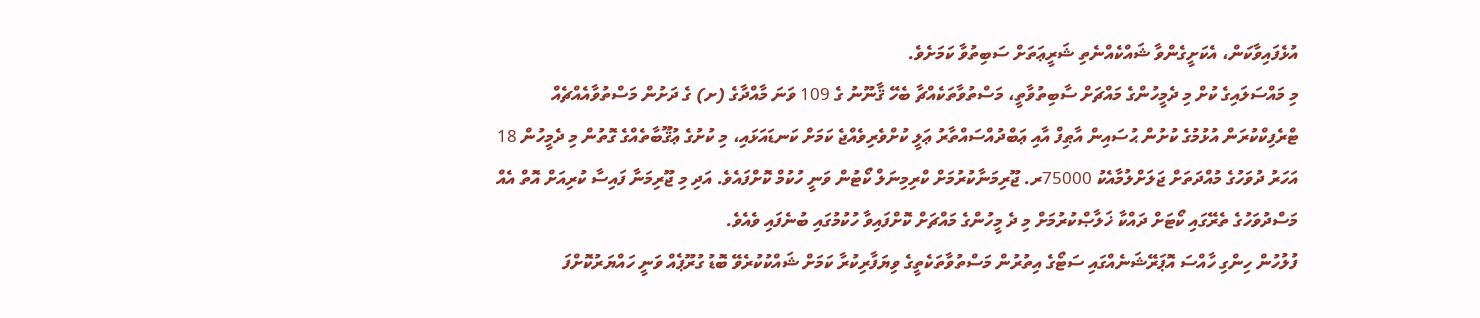އުޅެފައިވާކަން، އެކަށީގެންވާ ޝައްކެއްނެތި ޝަރީޢަތަށް ސަބިތުވާ ކަމަށެވެ.
މި މައްސަލައިގެ ކުށް މި ދެމީހުންގެ މައްޗަށް ސާބިތުވާތީ، މަސްތުވާތަކެއްޗާ ބެހޭ ޤާނޫނު ގެ 109 ވަނަ މާއްދާގެ (ށ) ގެ ދަށުން މަސްތުވާއެއްޗެއް ޓްރެފިކްކުރަން އުޅުމުގެ ކުށުން ޙުސައިން އާޠިފް އާއި ޢަބްދުއްސައްތާރު ޢަލީ ކުށްވެރިވެއްޖެ ކަމަށް ކަނޑައަޅައި، މި ކުށުގެ ޢުޤޫބާތެއްގެ ގޮތުން މި ދެމީހުން 18 އަހަރު ދުވަހުގެ މުއްދަތަށް ޖަލަށްލުމާއެކު 75000ރ. ޖޫރިމަނާކުރުމަށް ކްރިމިނަލް ކޯޓުން ވަނީ ހުކުމް ކޮށްފައެވެ. އަދި މި ޖޫރިމަނާ ފައިސާ ކުރިއަށް އޮތް އެއް މަސްދުވަހުގެ ތެރޭގައި ކޯޓަށް ދައްކާ ޚަލާޞްކުރުމަށް މި ދެ މީހުންގެ މައްޗަށް ކޮށްފައިވާ ހުކުމުގައި ބުނެފައި ވެއެވެ.
ފުލުހުން ހިންގި ހާއްސަ އޮޕަރޭޝަނެއްގައި ސަޓޯގެ އިތުރުން މަސްތުވާތަކެތީގެ ވިޔަފާރިކުރާ ކަމަށް ޝައްކުކުރެވޭ ބޮޑު ގުރޫޕެއް ވަނީ ހައްޔަރުކޮށްފަ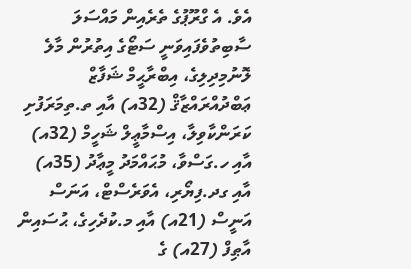އެވެ. އެ ގްރޫޕުގެ ތެރެއިން މައްސަލަ ސާބިތުވެފައިވަނީ ސަޓޯގެ އިތުރުން މާލެ ލޮނުމިދިލިގެ، އިބްރާޙީމް ޝަފާޒް ޢަބްދުއްރައްޒާޤް (32އ) އާއި ތ.ތިމަރަފުށި ކަރަންކާވިލާ، އިސްމާޢީލް ޝަހީމް (32އ) އާއި ހ.ގަސްވާ، މުޙައްމަދު މީޢާދު (35އ) އާއި ގދ.ފިޔޯރި، އެވަރެސްޓް، އަނަސް އަނީސް (21އ) އާއި މ.ކުދެހިގެ، ޙުސައިން އާޠިފް (27އ) ގެ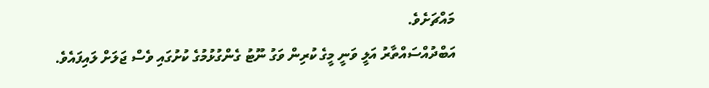މައްޗަށެވެ.
އަބްދުއްސައްތާރު އަލީ ވަނީ މީގެ ކުރިން ވަގު ނޫޓު ގެންގުޅުމުގެ ކުށުގައި ވެސް ޖަލަށް ލައިފައެވެ.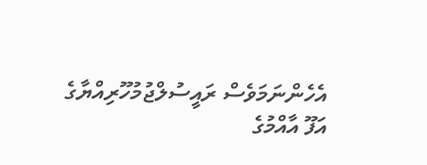އެހެންނަމަވެސް ރައީސުލްޖުމުހޫރިއްޔާގެ އަފޫ އާއްމުގެ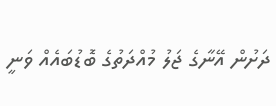ދަށުން އޭނާގެ ޖަލު މުއްދަތުގެ ބޮޑުބައެއް ވަނީ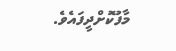މާފުކޮށްދީފައެވެ.